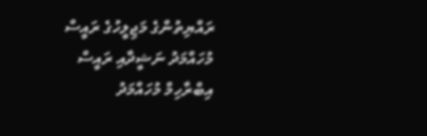ރައްޔިތުންގެ މަޖިލީހުގެ ރައީސް މުހައްމަދު ނަޝީދާއި ރައީސް އިބްރާހިމް މުހައްމަދު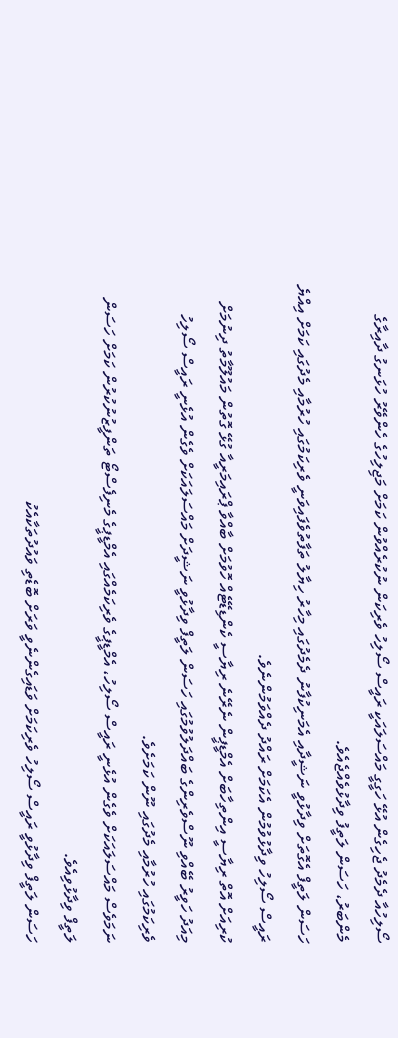ސޯލިހުއާ ދެމެދު ޖެހިގެން އުޅޭ ހަގީގީ މައްސަލައަކީ ރައީސް ސޯލިހު ވެރިކަން ނުކުރެއްވުން ކަމަށް މަޖިލިހުގެ ހެންވޭރު ހުޅަނގު ދާއިރާގެ މެންބަރު، ހަސަން ލަތީފު ވިދާޅުވެއްޖެއެވެ.
ހަސަން ލަތީފް އެގޮތަށް ވިދާޅުވީ ނަޝީދާއި އެމަނިކުފާނު ދެމެދުގައި މިހާރު ހިޔާލު ތަފާތުވެފައިވަނީ ވެރިކަމުގައި ހުރުމާއި މެދުގައި ކަމަށް އިއްޔެ ރައީސް ސޯލިހު ވިދާޅުވުމުން އެކަމަށް ރައްދު ދެއްވަމުންނެވެ.
ކުރިއަށް އޮތް ރިޔާސީ އިންތިހާބަށް އެމްޑީޕީން ނެރޭނެ ރިޔާސީ ކެންޑިޑޭޓެއް ހޮވުމަށް ބާއްވާ ޕްރައިމަރީއާ ގުޅޭ ގޮތުން މައުލޫމާތު ދިނުމަށް މިއަދު ހަވީރު ބޭއްވި ނޫސްވެރިންގެ ބައްދަލުވުމުގައި ހަސަން ލަތީފް ވިދާޅުވީ ނަޝީދަށް މައްސަލައަކަށް ވެގެން އުޅެނީ ރައީސް ސޯލިހު ވެރިކަމުގައި ހުރުމާއި މެދުގައި ނޫން ކަމަށެވެ.
ނަމަވެސް މައްސަލައަކަށް ވެގެން އުޅެނީ ރައީސް ސޯލިހު، އެމްޑީޕީގެ ވެރިކަމެއްގައި އެމްޑީޕީގެ މެނިފެސްޓޯ ތަންފީޒުނުކުރުން ކަމަށް ހަސަން ލަތީފް ވިދާޅުވިއެވެ.
ހަސަން ލަތީފް ވިދާޅުވީ ރައީސް ސޯލިހު ވެރިކަމަށް ވަޑައިގެންނެވީ ވަރަށް ބޮޑެތި ވައުދުތަކާއެކު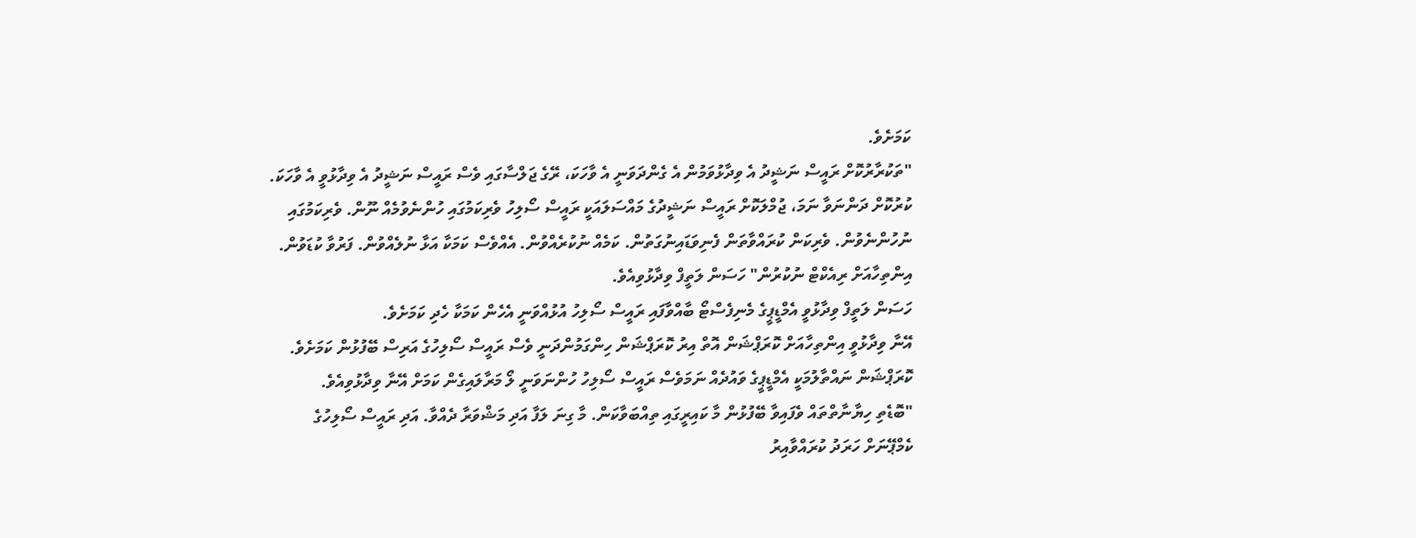ކަމަށެވެ.
"ތަކުރާރުކޮށް ރައީސް ނަޝީދު އެ ވިދާޅުވަމުން އެ ގެންދަވަނީ އެ ވާހަކަ، ރޭގެ ޖަލްސާގައި ވެސް ރައީސް ނަޝީދު އެ ވިދާޅުވީ އެ ވާހަކަ. ކުރުކޮށް ދަންނަވާ ނަމަ، ޖުމްލަކޮށް ރައީސް ނަޝީދުގެ މައްސަލައަކީ ރައީސް ސޯލިހު ވެރިކަމުގައި ހުންނެވުމެއް ނޫން. ވެރިކަމުގައި ނުހުންނެވުން. ވެރިކަން ކުރައްވާތަން ފެނިވަޑައިނުގަތުން. ކަމެއް ނުކުރެއްވުން. އެއްވެސް ކަމަކާ އަޅާ ނުލެއްވުން. ފަރުވާ ކުޑަވުން. އިންތިހާއަށް ރިއެކްޓް ނުކުރުން" ހަސަން ލަތީފް ވިދާޅުވިއެވެ.
ހަސަން ލަތީފް ވިދާޅުވީ އެމްޑީޕީގެ މެނިފެސްޓޯ ބާއްވާފައި ރައީސް ސޯލިހު އުޅުއްވަނީ އެހެން ކަމަކާ ހެދި ކަމަށެވެ.
އޭނާ ވިދާޅުވީ އިންތިހާއަށް ކޮރަޕްޝަން އޮތް އިރު ކޮރަޕްޝަން ހިންގަމުންދަނީ ވެސް ރައީސް ސޯލިހުގެ އަރިސް ބޭފުޅުން ކަމަށެވެ.
ކޮރަޕްޝަން ނައްތާލުމަކީ އެމްޑީޕީގެ ވައުދެއް ނަމަވެސް ރައީސް ސޯލިހު ހުންނަވަނީ ލޯ މަރާލައިގެން ކަމަށް އޭނާ ވިދާޅުވިއެވެ.
"ބޮޑެތި ހިޔާނާތްތައް ވެފައިވާ ބޭފުޅުން މާ ކައިރީގައި ތިއްބަވާކަން. މާ ގިނަ ލަފާ އަދި މަޝްވަރާ ދެއްވާ. އަދި ރައީސް ސޯލިހުގެ ކެމްޕޭނަށް ހަރަދު ކުރައްވާއިރު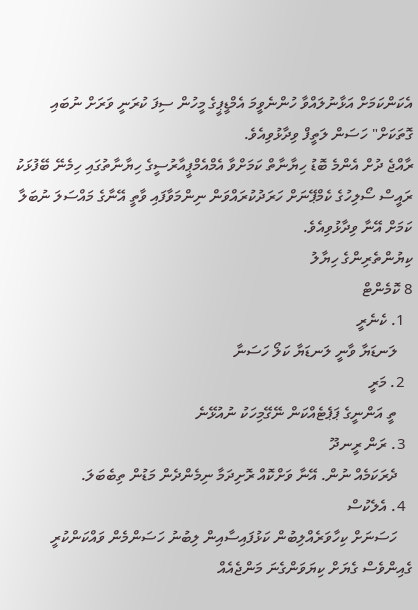އެކަންކަމަށް އަޅާނުލައްވާ ހުންނެވީމަ އެމްޑީޕީގެ މީހުން ސިފަ ކުރަނީ ވަރަށް ނުބައި ގޮތަކަށް" ހަސަން ލަތީފް ވިދާޅުވިއެވެ.
ރާއްޖެ ދުށް އެންމެ ބޮޑު ހިޔާނާތް ކަމަށްވާ އެމްއެމްޕީއާރުސީގެ ހިޔާނާތުގައި ހިމެނޭ ބޭފުޅަކު ރައީސް ސޯލިހުގެ ކެމްޕޭނަށް ހަރަދުކުރައްވަން ނިންމަވާފައި ވާތީ އޭނާގެ މައްސަލަ ނުބަލާ ކަމަށް އޭނާ ވިދާޅުވިއެވެ.
ކިޔުންތެރިންގެ ހިޔާލު
8 ކޮމެންޓް
  1. ކެނެރީ
    ލަނޑަޔާ ވާނީ ލަނޑަޔާ ކަލޯ ހަސަނާ
  2. މަރީ
    ތީ އަންނީގެ ޕަޕެޓެއްކަން ނޭގޭމިހަކު ނުއުޅޭނެ
  3. ރަން ރީނދޫ
    ދެރަކަމެއް ނުން. އޭނާ ވަށްކޮއް ރޮށިދަމާ ނިމެންދެން މަޑުން ތިބެބަލަ.
  4. އެލެކުސް
    ހަސަނަށް ކިހާވަރެއްލިބުން ކަޅުފައިސާއިން ލިބުނު ހަސަންމެން ވައްކަންކުރީ ގެއިންވެސް ގެޔަށް ކިޔަވަންގެނަ މަންޖެއެއް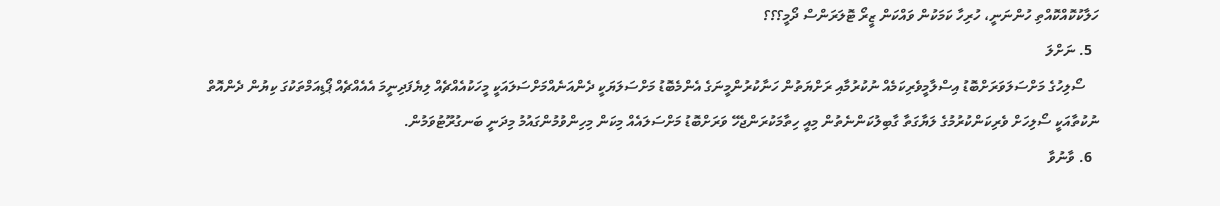ހަލާކުކޮއްކޮއްތި ހުންނަނީ، ހުރިހާ ކަމަކުން ވައްކަން ޒީރޯ ޓޮލަރަންސް ދޯމީ؟؟؟
  5. ނަށްލަ
    ސޯލިހުގެ މަށްސަލަވަރަށްބޮޑު އިސްލާމީވެރިކަމެއް ނުކުރުމާއި ރަށްޔަތުން ހަނާކުރުންމީނަގެ އެންމެބޮޑު މަށްސަލަޔަކީ ދެންއަނެއްމަށްސަލައަކީ މީހަކުއެއްޗެއް ލިޔެފަދިނީމަ އެއެއްޗެއް ޕޯޑިއަމްތަކުގަ ކިޔުން ދެންއޮތް ނުކުތާއަކީ ސޯލިހަށް ވެރިކަންކުރުމުގެ ލަޔާގަތާ ގާބިލުކަންނެތުން މިއީ ހިތާމަކުރަންޖެހޭ ވަރަށްބޮޑު މަށްސަލައެއް މިކަން މިހިންވުމުންގައުމު މިދަނީ ބަނގުރޫޓުވަމުން.
  6. ވާނުވާ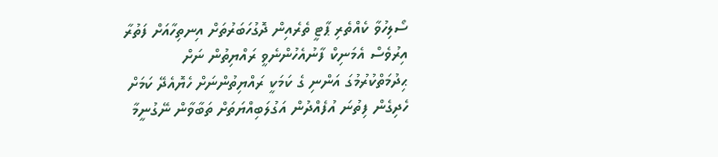ސޯލިހުވާ ކެއްތެރި ޕާޓީ ތެރެއިން ދޮގުހަބަރުތަށް އިނތިހާއަށް ފަތުރާ އިރުވެސް އެމަނިކް ފާނުއެހުންނެވީ ރައްޔިތުން ނަށް ޙިދުމަތްކުރުމުގަ އަންނި ގެ ކަމަކީ ރައްޔިތުންނަށް ހެޔޮއެދޭ ކަމަށް ހެދިގެން ފިތުނަ އުފެއްދުން އަގުލަބިއްޔަތަށް ތަބާވާން ނޭގުނީމާ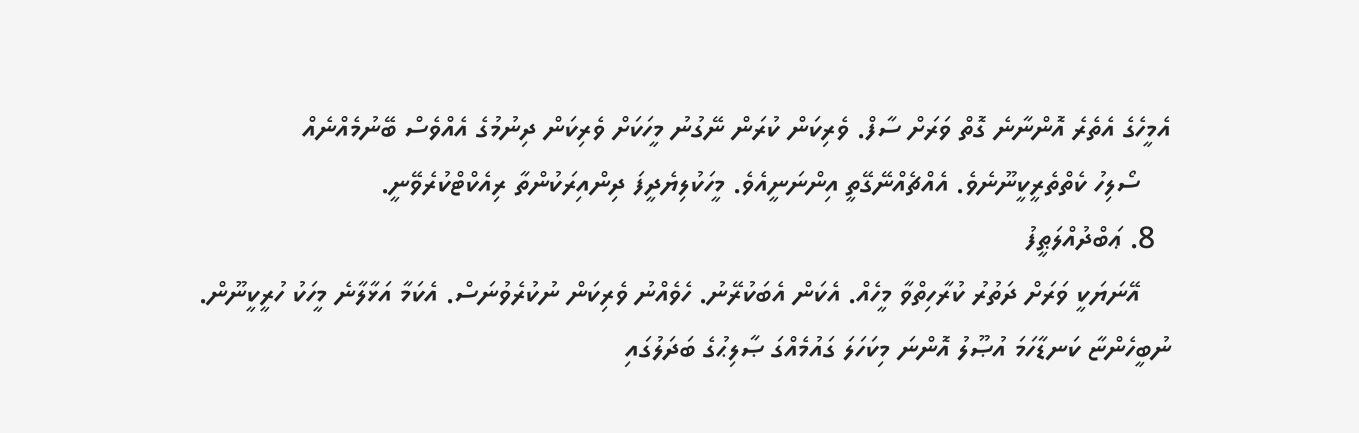އެމީހެގެ އެތެރެ އޮންނާނެ ގޮތް ވަރަށް ސާފް. ވެރިކަން ކުރަން ނޭގުނު މީހަކަށް ވެރިކަން ދިނުމުގެ އެއްވެސް ބޭނުމެއްނެއް
    ސޯލިހު ކެތްތެރީކީނޫނެވެ. އެއްޗެއްނޭގޭތީ އިންނަނީއެވެ. މީހަކުލިޔެދީފަ ދިންއިރަކުންތާ ރިއެކްޓްކުރެވޭނީ.
  8. ޢަބްދުއްލަޠީފު
    އޭނަޔަކީ ވަރަށް ދަތުރު ކުރާހިތްވާ މީހެއް. އެކަން އެބަކުރޭނު. ހެވެއްނު ވެރިކަން ނުކުރެވުނަސް. އެކަމާ އަޅާލާނެ މީހަކު ހުރީކީނޫން. ނުބީހެންޏާ ކަނޑާހަމަ އުޞޫލު އޮންނަ މިކަހަލަ ގައުމެއްގަ ޞާލިޙުގެ ބަދަލުގައި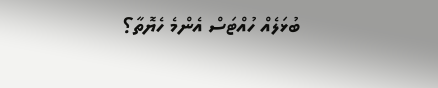ބުޅަލެއް ހުއްޓަސް އެންމެ ހެޔޮތާ؟